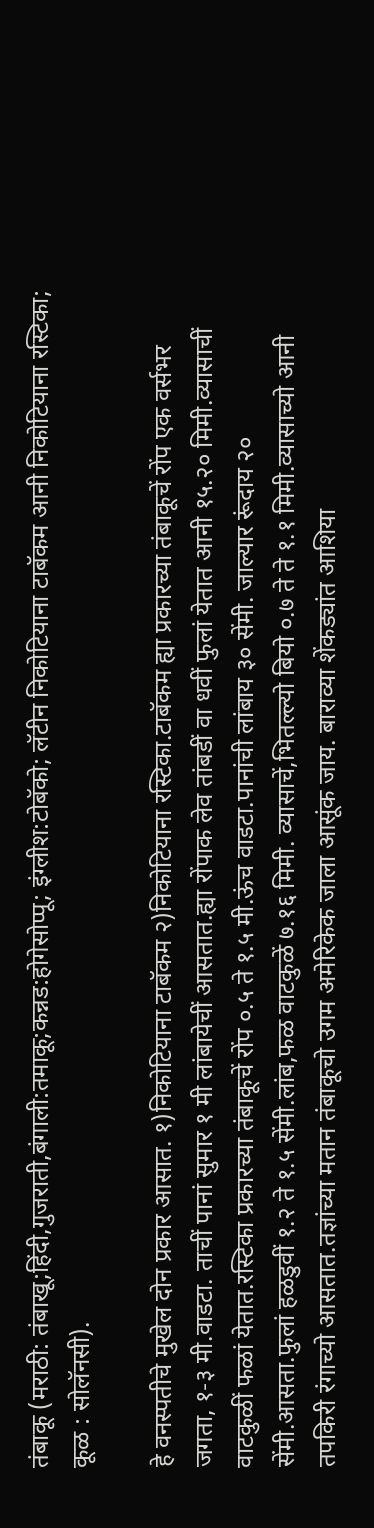तंबाकू (मराठी: तंबाखू;हिंदी,गुजराती,बंगाली:तमाकू;कन्नड:होगेसोप्पू; इंग्लीश:टोबॅको; लॅटीन निकोटियाना टाबॅकम आनी निकोटियाना रस्टिका; कूळ : सोलॅनसी).

हे वनस्पतीचे मुखेल दोन प्रकार आसात. १)निकोटियाना टाबॅकम २)निकोटियाना रस्टिका.टाबॅकम ह्या प्रकारच्या तंबाकूचें रोंप एक वर्सभर जगता, १-३ मी.वाडटा. ताचीं पानां सुमार १ मी लांबायेचीं आसतात.ह्या रोंपाक लेव तांबडीं वा धवीं फुलां येतात आनी १५.२० मिमी.व्यासाचीं वाटकुळीं फळां येतात.रस्टिका प्रकारच्या तंबाकूचें रोंप ०.५ ते १.५ मी.ऊंच वाडटा.पानांची लांबाय ३० सेंमी. जाल्यार रूंदाय २० सेंमी.आसता.फुलां हळडुवीं १.२ ते १.५ सेंमी.लांब,फळ वाटकुळें ७.१६ मिमी. व्यासाचें,भितल्ल्यो बियो ०.७ ते ते १.१ मिमी.व्यासाच्यो आनी तपकिरी रंगाच्यो आसतात.तज्ञांच्या मतान तंबाकूचो उगम अमेरिकेक जाला आसूंक जाय. बाराव्या शेंकड्यांत आशिया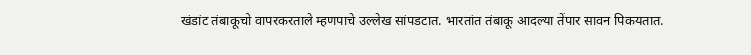खंडांट तंबाकूचो वापरकरताले म्हणपाचे उल्लेख सांपडटात. भारतांत तंबाकू आदल्या तेंपार सावन पिकयतात.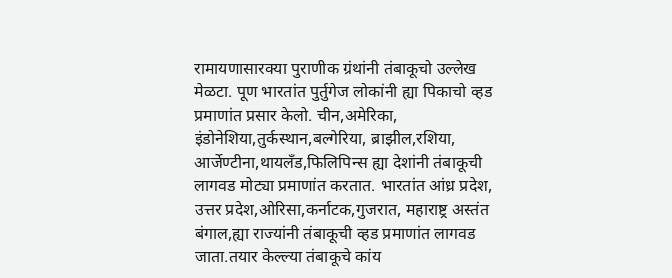रामायणासारक्या पुराणीक ग्रंथांनी तंबाकूचो उल्लेख मेळटा. पूण भारतांत पुर्तुगेज लोकांनी ह्या पिकाचो व्हड प्रमाणांत प्रसार केलो. चीन,अमेरिका, इंडोनेशिया,तुर्कस्थान,बल्गेरिया, ब्राझील,रशिया, आर्जेण्टीना,थायलॅंड,फिलिपिन्स ह्या देशांनी तंबाकूची लागवड मोट्या प्रमाणांत करतात. भारतांत आंध्र प्रदेश, उत्तर प्रदेश,ओरिसा,कर्नाटक,गुजरात, महाराष्ट्र अस्तंत बंगाल,ह्या राज्यांनी तंबाकूची व्हड प्रमाणांत लागवड जाता.तयार केल्ल्या तंबाकूचे कांय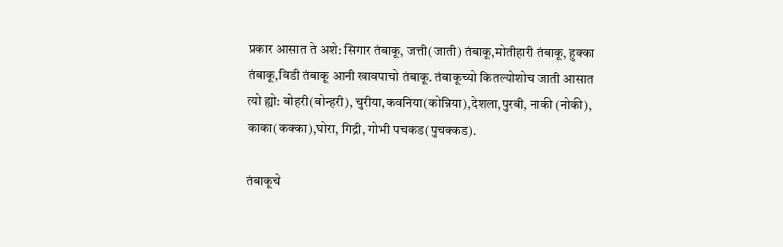प्रकार आसात ते अशे: सिगार तंबाकू, जत्ती(जाती) तंबाकू,मोतीहारी तंबाकू, हुक्का तंबाकू,विडी तंबाकू आनी खावपाचो तंबाकू. तंबाकूच्यो कितल्योशोच जाती आसात त्यो ह्यो: बोहरी(बोन्हरी), चुरीया,कवनिया(कोन्निया),देशला,पुरबी, नाकी (नोकी), काका(कक्का),घोरा, गिद्री, गोभी पचकड(पुचक्कड).

तंबाकूचे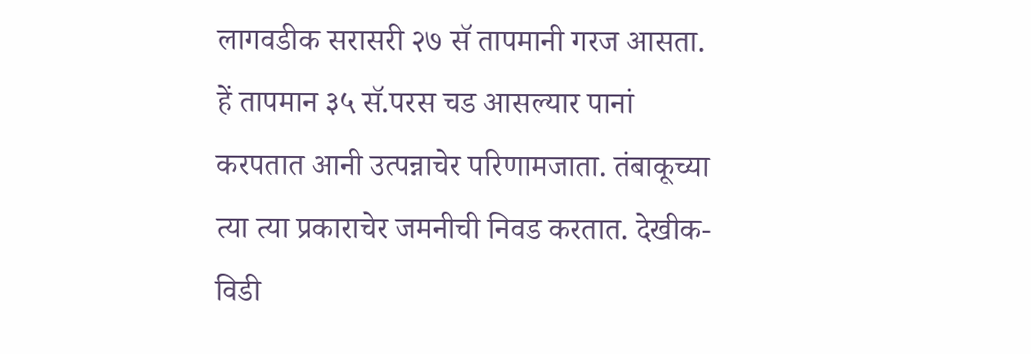लागवडीक सरासरी २७ सॅ तापमानी गरज आसता. हें तापमान ३५ सॅ.परस चड आसल्यार पानां करपतात आनी उत्पन्नाचेर परिणामजाता. तंबाकूच्या त्या त्या प्रकाराचेर जमनीची निवड करतात. देखीक-विडी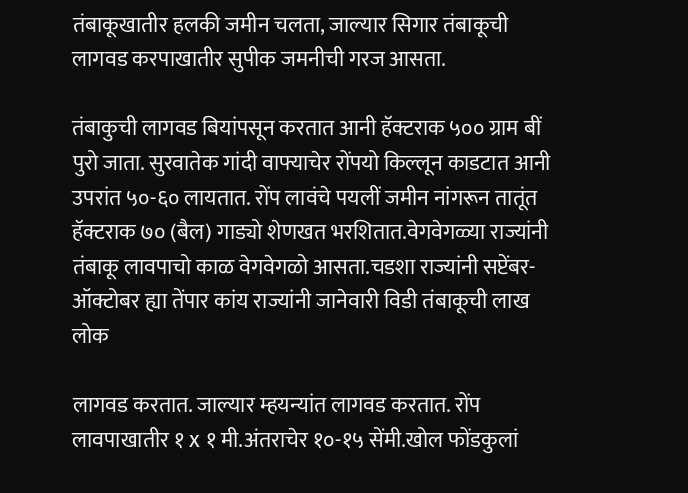तंबाकूखातीर हलकी जमीन चलता, जाल्यार सिगार तंबाकूची लागवड करपाखातीर सुपीक जमनीची गरज आसता.

तंबाकुची लागवड बियांपसून करतात आनी हॅक्टराक ५०० ग्राम बीं पुरो जाता. सुरवातेक गांदी वाफ्याचेर रोंपयो किल्लून काडटात आनी उपरांत ५०-६० लायतात. रोंप लावंचे पयलीं जमीन नांगरून तातूंत हॅक्टराक ७० (बैल) गाड्यो शेणखत भरशितात.वेगवेगळ्या राज्यांनी तंबाकू लावपाचो काळ वेगवेगळो आसता.चडशा राज्यांनी सप्टेंबर-ऑक्टोबर ह्या तेंपार कांय राज्यांनी जानेवारी विडी तंबाकूची लाख लोक

लागवड करतात. जाल्यार म्हयन्यांत लागवड करतात. रोंप लावपाखातीर १ x १ मी.अंतराचेर १०-१५ सेंमी.खोल फोंडकुलां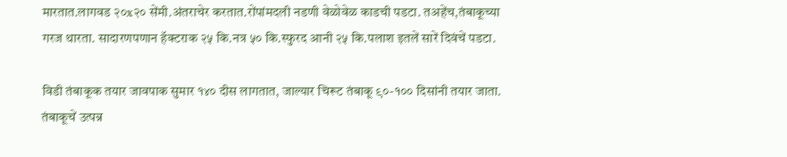मारतात.लागवड २०x२० सेंमी.अंतराचेर करतात.रोंपांमदली नडणी वेळोवेळ काडची पडटा. तअहेंच,तंबाकूच्या गरज थारता. सादारणपणान हॅक्टराक २५ कि.नत्र ५० कि.स्फुरद आनी २५ कि.पलाश इतलें सारें दिवंचें पडटा.

विडी तंबाकूक तयार जावपाक सुमार १४० दीस लागतात, जाल्यार चिरूट तंबाकू ९०-१०० दिसांनी तयार जाता. तंबाकूचें उत्पन्न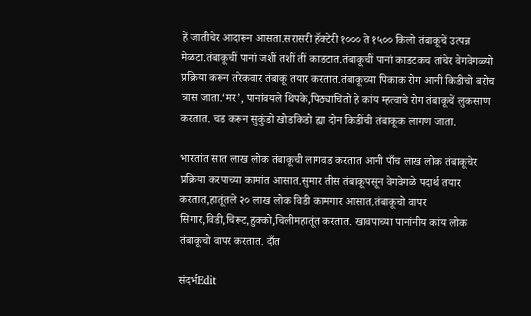हें जातीचेर आदारून आसता.सरासरी हॅक्टेरी १००० ते १५०० किलो तंबाकूचें उत्पन्न मेळटा.तंबाकूचीं पानां जशीं तशीं तीं काडटात.तंबाकूचीं पानां काडटकच तांचेर वेगवेगळ्यो प्रक्रिया करून तरेकवार तंबाकू तयार करतात.तंबाकूच्या पिकाक रोग आनी किडीचो बरोच त्रास जाता.‘मर’, पानांवयले थिपके,पिठ्याचितो हे कांय म्हत्वाचे रोग तंबाकूचें लुकसाण करतात. चड करून सुकुंडो खोडकिडो ह्या दोन किडींची तंबाकूक लागण जाता.

भारतांत सात लाख लोक तंबाकूची लागवड करतात आनी पाँच लाख लोक तंबाकूचेर प्रक्रिया करपाच्या कामांत आसात.सुमार तीस तंबाकूपसून वेगवेगळे पदार्थ तयार करतात,हातूंतले २० लाख लोक विडी कामगार आसात.तंबाकूचो वापर सिगार,विडी,चिरूट,हुक्को,चिलीमहातूंत करतात. खावपाच्या पानांनीय कांय लोक तंबाकूचो वापर करतात. दाँत

संदर्भEdit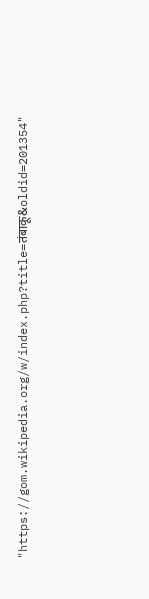"https://gom.wikipedia.org/w/index.php?title=तंबाकू&oldid=201354"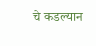चे कडल्यान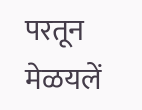परतून मेळयलें